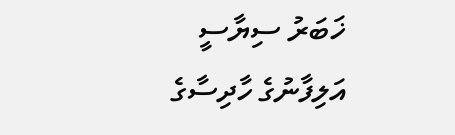ޚަބަރު ސިޔާސީ
އަލިފާނުގެ ހާދިސާގެ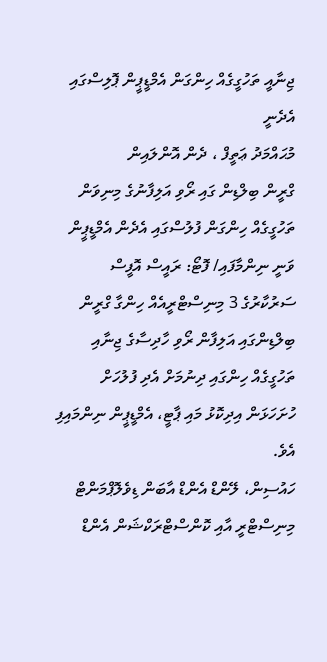ޖިނާއީ ތަހުގީގެއް ހިންގަން އެމްޑީޕީން ޕޮލިސްގައި އެދެނީ
މުޙައްމަދު ޢަތީފް ، ދެން އޮންލައިން
ގްރީން ބިލްޑިން ގައި ރޯވި އަލިފާނުގެ މިނިވަން ތަހުގީގެއް ހިންގަން ފުލުސްގައި އެދެން އެމްޑީޕީން ވަނީ ނިންމާފައި/ ފޮޓޯ: ރައީސް އޮފީސް
ސަރުކާރުގެ 3 މިނިސްޓްރީއެއް ހިންގާ ގްރީން ބިލްޑިންގައި އަލިފާން ރޯވި ހާދިސާގެ ޖިނާއި ތަހުގީގެއް ހިންގައި ދިނުމަށް އެދި ފުލުހަށް ހުށަހަޅަން އިދިކޮޅު މައި ޕާޓީ، އެމްޑީޕީން ނިންމައިފި އެވެ.
ހައުސިން، ލޭންޑް އެންޑް އާބަން ޑިވެލޮޕްމަންޓް މިނިސްޓްރީ އާއި ކޮންސްޓްރަކްޝަން އެންޑް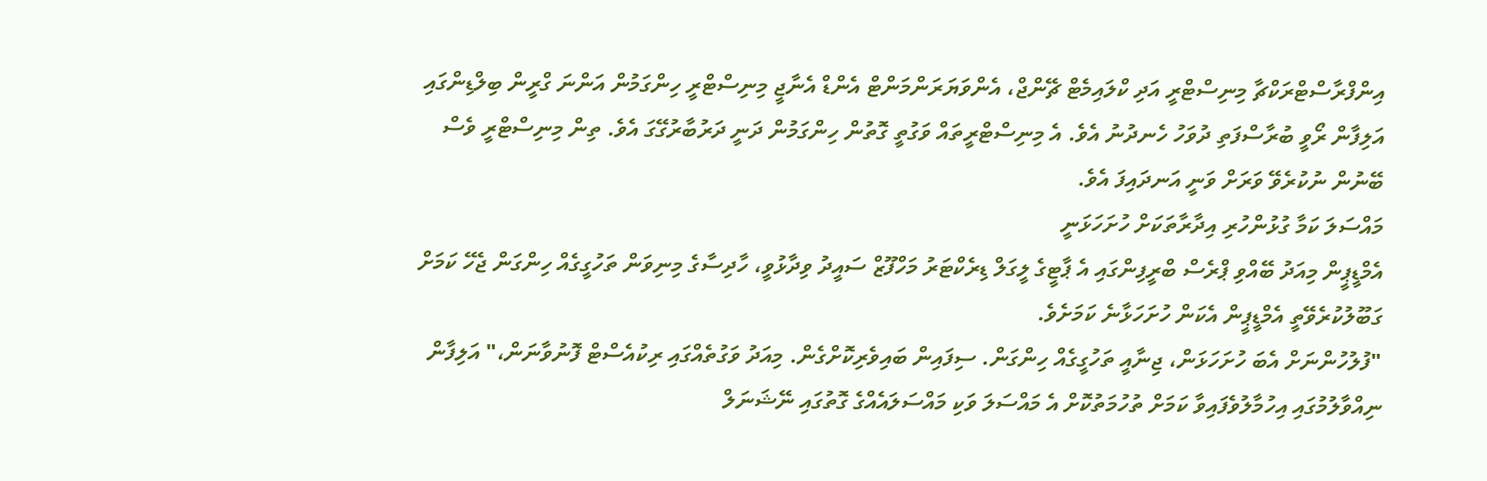އިންފްރާސްޓްރަކްޗާ މިނިސްޓްރީ އަދި ކްލައިމެޓް ޗޭންޖް، އެންވަޔަރަންމަންޓް އެންޑް އެނާޖީ މިނިސްޓްރީ ހިންގަމުން އަންނަ ގްރީން ބިލްޑިންގައި އަލިފާން ރޯވީ ބުރާސްފަތި ދުވަހު ހެނދުނު އެވެ. އެ މިނިސްޓްރީތައް ވަގުތީ ގޮތުން ހިންގަމުން ދަނީ ދަރުބާރުގޭގަ އެވެ. ތިން މިނިސްޓްރީ ވެސް ބޭނުން ނުކުރެވޭ ވަރަށް ވަނީ އަނދައިފަ އެވެ.
މައްސަލަ ކަމާ ގުޅުންހުރި އިދާރާތަކަށް ހުށަހަޅަނީ
އެމްޑީޕީން މިއަދު ބޭއްވި ޕްރެސް ބްރީފިންގައި އެ ޕާޓީގެ ލީގަލް ޑިރެކްޓަރު މަހްފޫޒް ސައީދު ވިދާޅުވީ، ހާދިސާގެ މިނިވަން ތަހުގީގެއް ހިންގަން ޖެހޭ ކަމަށް ގަބޫލުކުރެވޭތީ އެމްޑީޕީން އެކަން ހުށަހަޅާނެ ކަމަށެވެ.
"ފުލުހުންނަށް އެބަ ހުށަހަޅަން، ޖިނާއީ ތަހުގީގެއް ހިންގަން. ސިފައިން ބައިވެރިކޮށްގެން. މިއަދު ވަގުތެއްގައި ރިކުއެސްޓް ފޮނުވާނަން،" އަލިފާން ނިއްވާލުމުގައި އިހުމާލުވެފައިވާ ކަމަށް ތުހުމަތުކޮށް އެ މައްސަލަ ވަކި މައްސަލައެއްގެ ގޮތުގައި ނޭޝަނަލް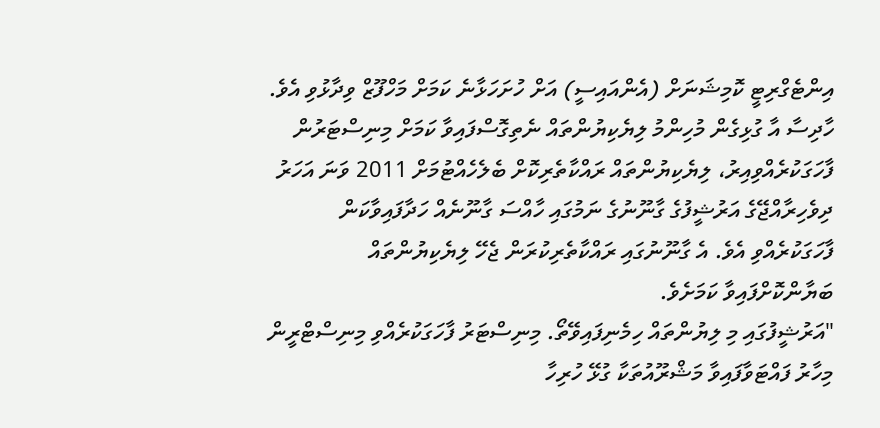އިންޓެގްރިޓީ ކޮމިޝަނަށް (އެންއައިސީ) އަށް ހުށަހަޅާނެ ކަމަށް މަހްފޫޒް ވިދާޅުވި އެވެ.
ހާދިސާ އާ ގުޅިގެން މުހިންމު ލިޔެކިޔުންތައް ނެތިގޮސްފައިވާ ކަމަށް މިނިސްޓަރުން ފާހަގަކުރެއްވިއިރު، ލިޔެކިޔުންތައް ރައްކާތެރިކޮށް ބެލެހެއްޓުމަށް 2011 ވަނަ އަހަރު ދިވެހިރާއްޖޭގެ އަރުޝީފުގެ ގާނޫނުގެ ނަމުގައި ހާއްސަ ގާނޫނެއް ހަދާފައިވާކަން ފާހަގަކުރެއްވި އެވެ. އެ ގާނޫނުގައި ރައްކާތެރިކުރަން ޖެހޭ ލިޔެކިޔުންތައް ބަޔާންކޮށްފައިވާ ކަމަށެވެ.
"އަރުޝީފުގައި މި ލިޔުންތައް ހިމެނިފައިވޭތޯ. މިނިސްޓަރު ފާހަގަކުރެއްވި މިނިސްޓްރީން މިހާރު ފައްޓަވާފައިވާ މަޝްރޫއުތަކާ ގުޅޭ ހުރިހާ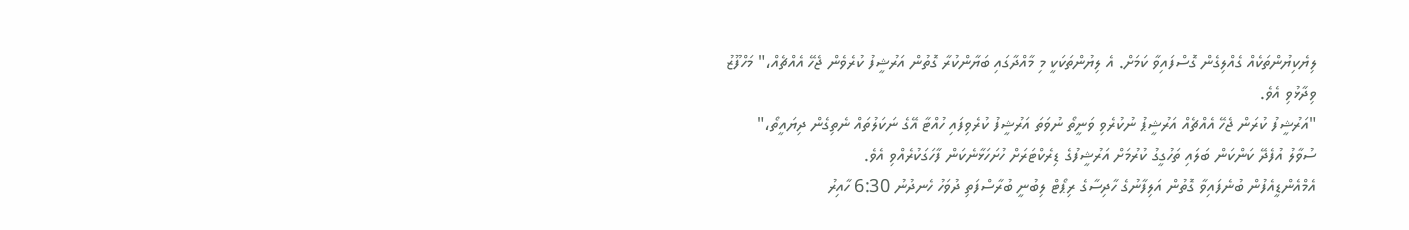ލިޔެކިޔުންތަކެއް ގެއްލިގެން ގޮސްފައިވާ ކަމަށް. އެ ލިޔުންތަކަކީ މި މާއްދާގައި ބަޔާންކުރާ ގޮތުން އަރުޝީފު ކުރެވެން ޖެހޭ އެއްޗެއް،" މަހްފޫޒު ވިދާޅުވި އެވެ.
"އަރުޝީފު ކުރަން ޖެހޭ އެއްޗެއް އަރުޝީޕު ނުކުރެވި ވަނީތޯ ނުވަތަ އަރުޝީފު ކުރެވިފައި ހުއްޓާ އޭގެ ނަކަލުތައް ނެތިގެން ދިޔައީތޯ،" ސުވާލު އުފެދޭ ކަންކަން ބަލައި ތަހުގީގު ކުރުމަށް އަރުޝީފުގެ ޑިރެކްޓަރަށް ހުށަހަޅާނެކަން ފާހަގަކުރެއްވި އެވެ.
އެމްއެންޑީއެފުން ބުނެފައިވާ ގޮތުން އަލިފާނުގެ ހާދިސާގެ ރިޕޯޓް ލިބުނީ ބުރާސްފަތި ދުވަހު ހެނދުނު 6:30 ހާއިރު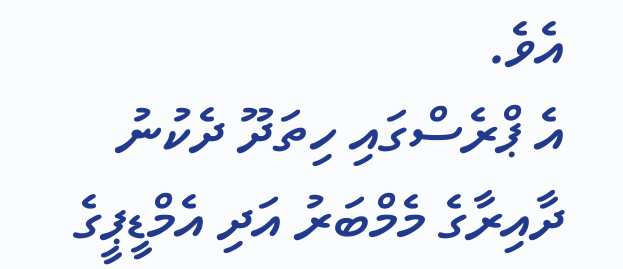އެވެ.
އެ ޕްރެސްގައި ހިތަދޫ ދެކުނު ދާއިރާގެ މެމްބަރު އަދި އެމްޑީޕީގެ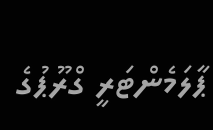ޕާލަމެންޓަރީ ގްރޫޕުގެ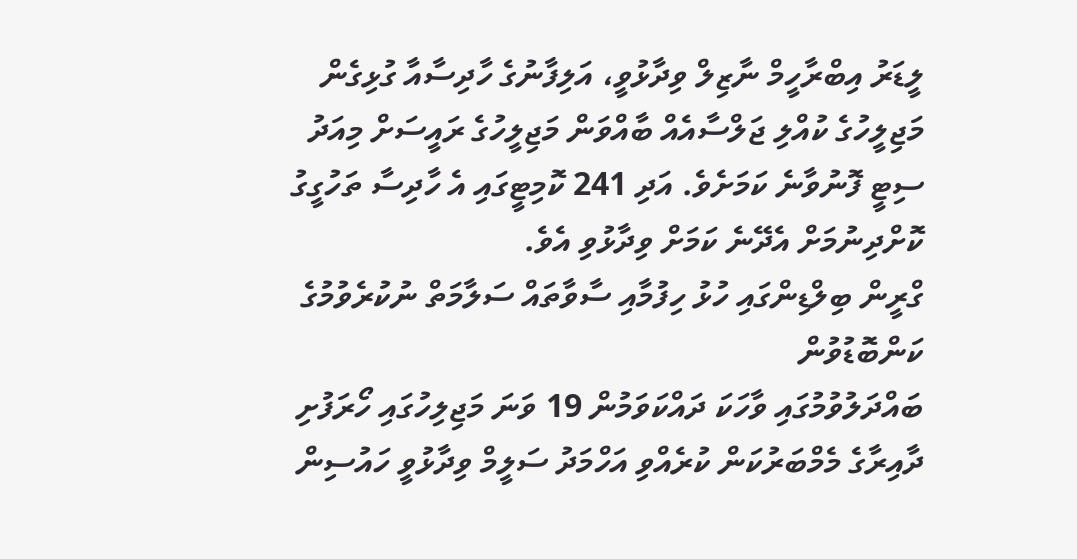ލީޑަރު އިބްރާހީމް ނާޒިލް ވިދާޅުވީ، އަލިފާނުގެ ހާދިސާއާ ގުޅިގެން މަޖިލީހުގެ ކުއްލި ޖަލްސާއެއް ބާއްވަން މަޖިލީހުގެ ރައީސަށް މިއަދު ސިޓީ ފޮނުވާނެ ކަމަށެވެ. އަދި 241 ކޮމިޓީގައި އެ ހާދިސާ ތަހުގީގު ކޮށްދިނުމަށް އެދޭނެ ކަމަށް ވިދާޅުވި އެވެ.
ގްރީން ބިލްޑިންގައި ހުޅު ހިފުމާއި ސާވާތައް ސަލާމަތް ނުކުރެވުމުގެ ކަންބޮޑުވުން
ބައްދަލުވުމުގައި ވާހަކަ ދައްކަވަމުން 19 ވަނަ މަޖިލިހުގައި ހޯރަފުށި ދާއިރާގެ މެމްބަރުކަން ކުރެއްވި އަހްމަދު ސަލީމް ވިދާޅުވީ ހައުސިން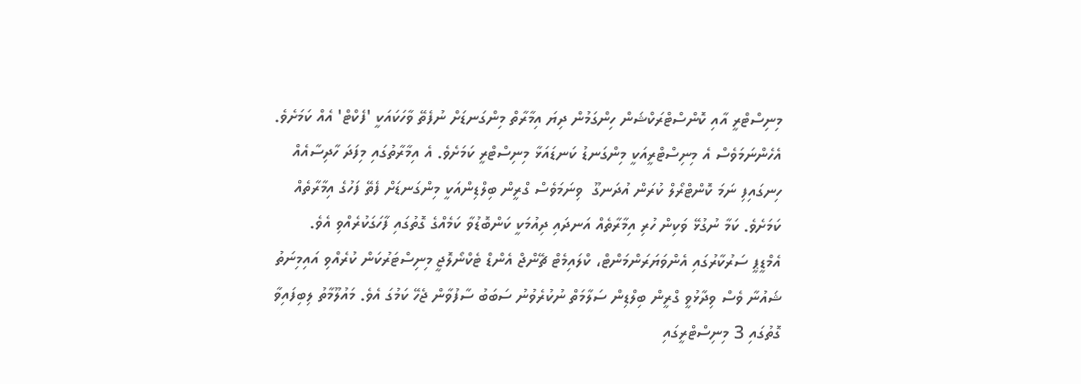މިނިސްޓްރީ އާއި ކޮންސްޓްރަކްޝަން ހިންގަމުން ދިޔަ އިމާރާތް މިންގަނޑަށް ނުފެތޭ ވާހަކައަކީ 'ފެކްޓް' އެއް ކަމަށެވެ. އެހެންނަމަވެސް އެ މިނިސްޓްރީއަކީ މިންގަނޑު ކަނޑައަޅާ މިނިސްޓްރީ ކަމަށެވެ. އެ އިމާރާތުގައި މިފަދަ ހާދިސާއެއް ހިނގައިފި ނަމަ ކޮންޓްރޯލް ކުރަން އުދަނގޫ  ވިނަމަވެސް ގްރީން ބިލްޑިންއަކީ މިންގަނޑަށް ފެތޭ ފަހުގެ އިމާރާތެއް ކަމަށެވެ. ކަމާ ނުގުޅޭ ވަކިން ހުރި އިމާރާތެއް އަނދައި ދިއުމަކީ ކަންބޮޑުވާ ކަމެއްގެ ގޮތުގައި ފާހަގަކުރެއްވި އެވެ.
އެމްޑީޕީ ސަރުކާރުގައި އެންވަޔަރަންމަންޓް، ކްލައިމެޓް ޗޭންޖް އެންޑް ޓެކްނޯލޮޖީ މިނިސްޓަރުކަން ކުރެއްވި އައިމިނަތު ޝައުނާ ވެސް ވިދާޅުވީ ގްރީން ބިލްޑިން ސަލާމަތް ނުކުރެވުނު ސަބަބު ސާފުވާން ޖެހޭ ކަމުގަ އެވެ. މައުލޫމާތު ލިބިފައިވާ ގޮތުގައި 3 މިނިސްޓްރީގައި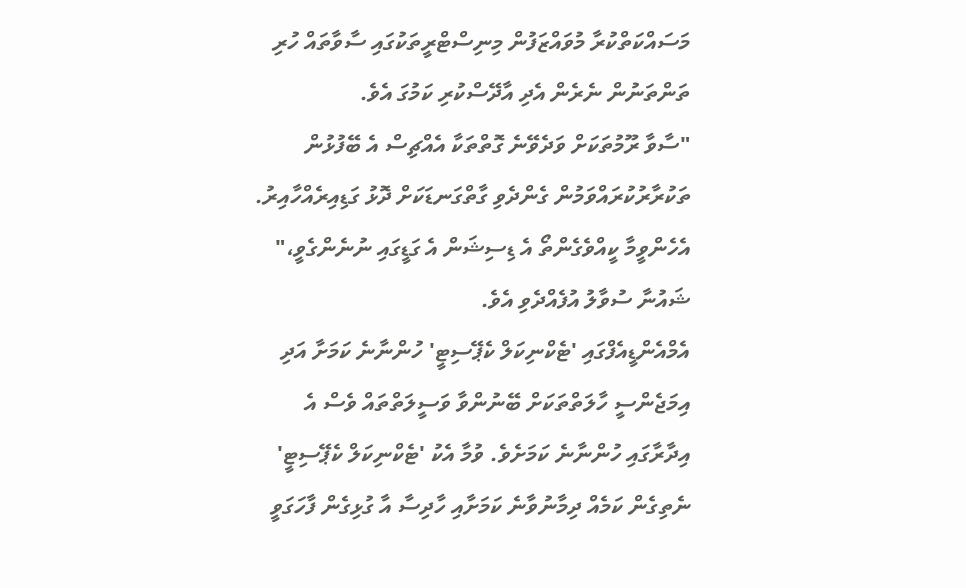މަސައްކަތްކުރާ މުވައްޒަފުން މިނިސްޓްރީތަކުގައި ސާވާތައް ހުރި ތަންތަނުން ނެރެން އެދި އާދޭސްކުރި ކަމުގަ އެވެ.
"ސާވާ ރޫމުތަކަށް ވަދެވޭނެ ގޮތްތަކާ އެއްޗިސް އެ ބޭފުޅުން ތަކުރާރުކުރައްވަމުން ގެންދެވި ގާތްގަނޑަކަށް ދޮޅު ގަޑިއިރެއްހާއިރު. އެހެންވީމާ ކީއްވެގެންތޯ އެ ޑިސިޝަން އެ ގަޑީގައި ނުނެންގެވީ،" ޝައުނާ ސުވާލު އުފެއްދެވި އެވެ.
އެމްއެންޑީއެފްގައި 'ޓެކްނިކަލް ކެޕޭސިޓީ' ހުންނާނެ ކަމަށާ އަދި އިމަޖެންސީ ހާލަތްތަކަށް ބޭނުންވާ ވަސީލަތްތައް ވެސް އެ އިދާރާގައި ހުންނާނެ ކަމަށެވެ. ވުމާ އެކު 'ޓެކްނިކަލް ކެޕޭސިޓީ' ނެތިގެން ކަމެއް ދިމާނުވާނެ ކަމަށާއި ހާދިސާ އާ ގުޅިގެން ފާހަގަވީ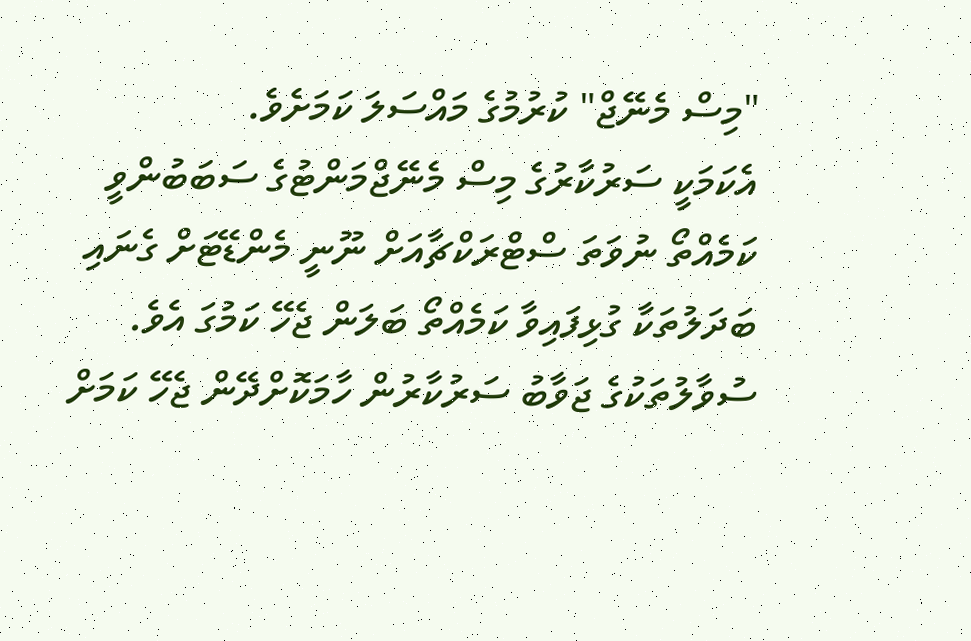"މިސް މެނޭޖް" ކުރުމުގެ މައްސަލަ ކަމަށެވެ.
އެކަމަކީ ސަރުކާރުގެ މިސް މެނޭޖްމަންޓުގެ ސަބަބުންވީ ކަމެއްތޯ ނުވަތަ ސްޓްރަކްޗާއަށް ނޫނީ މެންޑޭޓަށް ގެނައި ބަދަލުތަކާ ގުޅިފައިވާ ކަމެއްތޯ ބަލަން ޖެހޭ ކަމުގަ އެވެ. ސުވާލުތަކުގެ ޖަވާބު ސަރުކާރުން ހާމަކޮށްދޭން ޖެހޭ ކަމަށް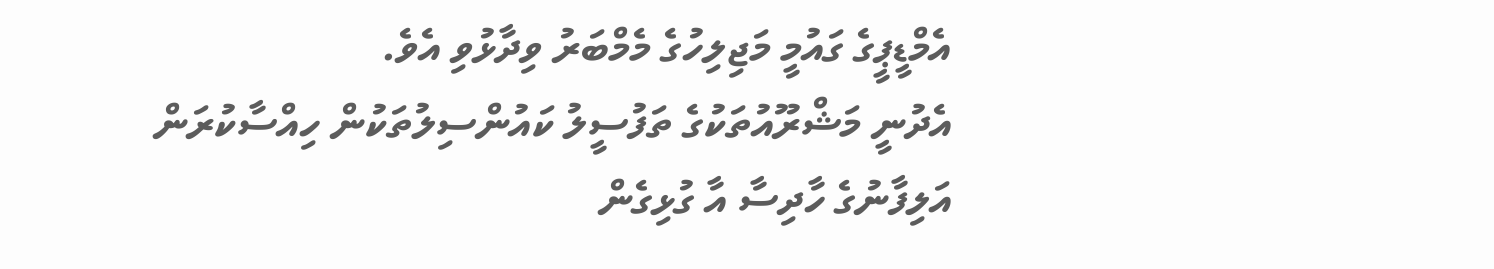އެމްޑީޕީގެ ގައުމީ މަޖިލިހުގެ މެމްބަރު ވިދާޅުވި އެވެ.
އެދުނީ މަޝްރޫއުތަކުގެ ތަފުސީލު ކައުންސިލުތަކުން ހިއްސާކުރަން
އަލިފާނުގެ ހާދިސާ އާ ގުޅިގެން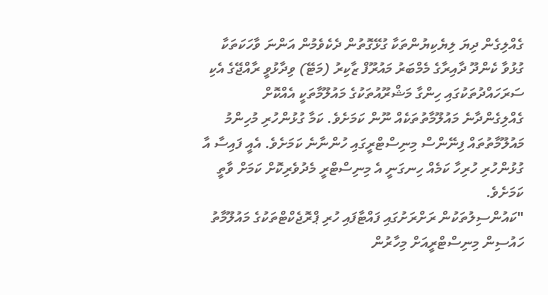ގެއްލިގެން ދިޔަ ލިޔެކިޔުންތަކާ ގުޅޭގޮތުން ދެކެވެމުން އަންނަ ވާހަކަތަކާ ގުޅުވާ ކެންދޫ ދާއިރާގެ މެމްބަރު މައުރޫފް ޒާކިރު (މަޓޭ) ވިދާޅުވީ ރާއްޖޭގެ އެކި ސަރަހައްދުތަކުގައި ހިންގާ މަޝްރޫއުތަކުގެ މައުލޫމާތަކީ އެއްކޮށް ގެއްލިގެންދާނެ މައުލޫމާތުތަކެއް ނޫން ކަމަށެވެ. ކަމާ ގުޅުންހުރި މުހިންމު މައުލޫމާތުތައް ފިނޭންސް މިނިސްޓްރީގައި ހުންނާނެ ކަމަށެވެ. އެއީ ފައިސާ އާ ގުޅުންހުރި ހުރިހާ ކަމެއް ހިނގަނީ އެ މިނިސްޓްރީ މެދުވެރިކޮށް ކަމަށް ވާތީ ކަމަށެވެ.
"ކައުންސިލުތަކުން ރަށްރަށުގައި ފައްޓާފައި ހުރި ޕްރޮޖެކްޓްތަކުގެ މައުލޫމާތު ހައުސިން މިނިސްޓްރީއަށް މިހާރުން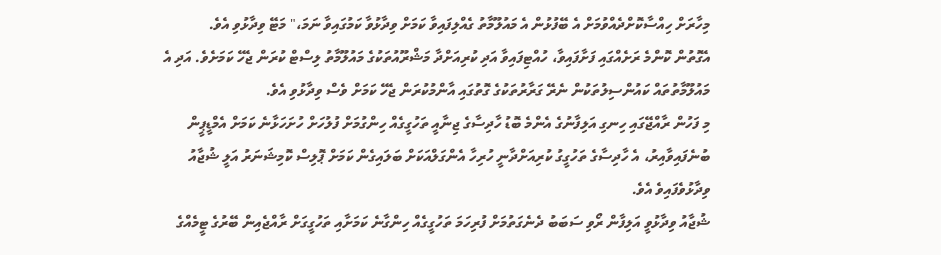މިހާރަށް ހިއްސާކޮށްދެއްވުމަށް އެ ބޭފުޅުން އެ މައުލޫމާތު ގެއްލިފައިވާ ކަމަށް ވިދާޅުވާ ކަމުގައިވާ ނަމަ،" މަޓޭ ވިދާޅުވި އެވެ.
އެގޮތުން ކޮންމެ ރަށެއްގައި ފަށާފައިވާ، ހުއްޓިފައިވާ އަދި ކުރިއަށްދާ މަޝްރޫއުތަކުގެ މައުލޫމާތު ލިސްޓް ކުރަން ޖެހޭ ކަމަށެވެ. އަދި އެ މައުލޫމާތުތައް ކައުންސިލުތަކުން ނެރޭ ގަރާރުތަކުގެ ގޮތުގައި އާންމުކުރަން ޖެހޭ ކަމަށް ވެސް ވިދާޅުވި އެވެ.
މި ފަހުން ރާއްޖޭގައި ހިނގި އަލިފާނުގެ އެންމެ ބޮޑު ހާދިސާގެ ޖިނާއީ ތަހުގީގެއް ހިންގުމަށް ފުލުހަށް ހުށަހަޅާނެ ކަމަށް އެމްޑީޕީން ބުނެފައިވާއިރު، އެ ހާދިސާގެ ތަހުގީގު ކުރިއަށްދާނީ ހުރިހާ އެންގަލްއަކަށް ބަލައިގެން ކަމަށް ޕޮލިސް ކޮމިޝަނަރު އަލީ ޝުޖާއު ވިދާޅުވެފައިވެ އެވެ.
ޝުޖާއު ވިދާޅުވީ އަލިފާން ރޯވި ސަބަބު ދެނެގަތުމަށް ފުރިހަމަ ތަހުގީގެއް ހިންގާނެ ކަމަށާއި ތަހުގީގަށް ރާއްޖެއިން ބޭރުގެ ޓީމެއްގެ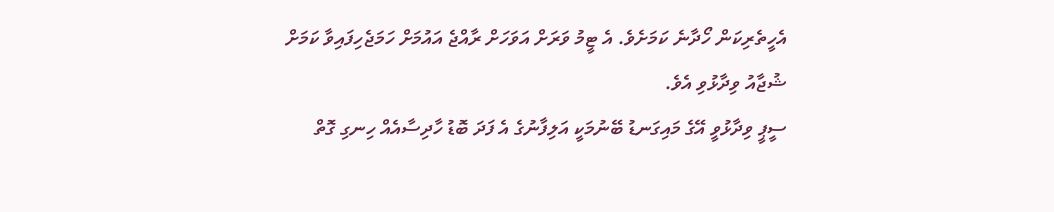އެހީތެރިކަން ހޯދާނެ ކަމަށެވެ. އެ ޓީމު ވަރަށް އަވަހަށް ރާއްޖެ އައުމަށް ހަމަޖެހިފައިވާ ކަމަށް ޝުޖާއު ވިދާޅުވި އެވެ.
ސީޕީ ވިދާޅުވީ އޭގެ މައިގަނޑު ބޭނުމަކީ އަލިފާނުގެ އެ ފަދަ ބޮޑު ހާދިސާއެއް ހިނގި ގޮތް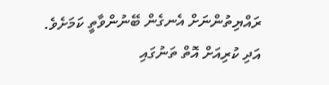ރައްޔިތުންނަށް އެނގެން ބޭނުންވާތީ ކަމަށެވެ.
އަދި ކުރިއަށް އޮތް ތަނުގައި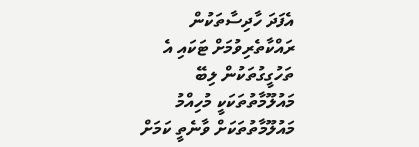އެފަދަ ހާދިސާތަކުން ރައްކާތެރިވުމަށް ޓަކައި އެ ތަހުގީގުތަކުން ލިބޭ މައުލޫމާތުތަކަކީ މުހިއްމު މައުލޫމާތުތަކަށް ވާނެތީ ކަމަށް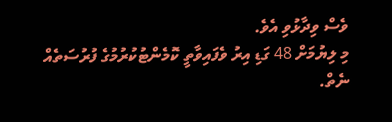ވެސް ވިދާޅުވި އެވެ.
މި ލިޔުމަށް 48 ގަޑި އިރު ވެފައިވާތީ ކޮމެންޓުކުރުމުގެ ފުރުސަތެއް ނެތް.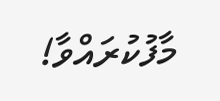މާފުކުރައްވާ!